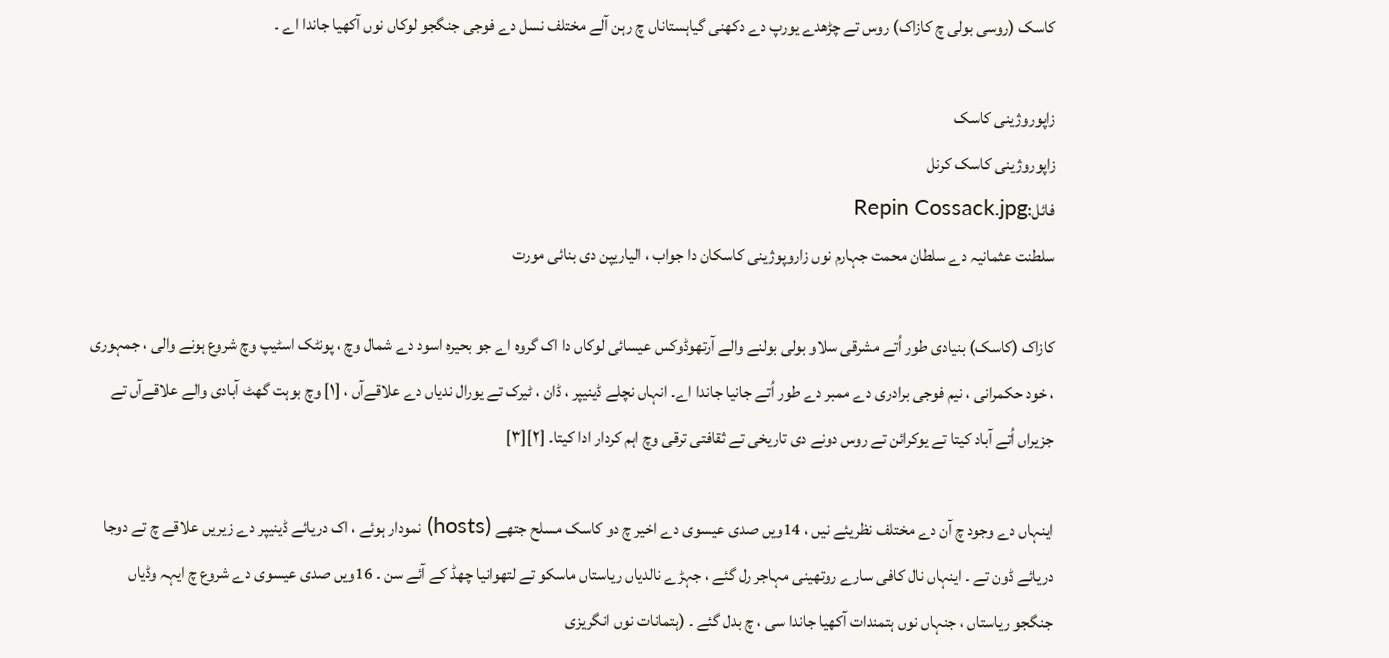کاسک (روسی بولی چ کازاک) روس تے چڑھدے یورپ دے دکھنی گیاہستاناں چ رہن آلے مختلف نسل دے فوجی جنگجو لوکاں نوں آکھیا جاندا اے ۔

زاپوروژینی کاسک
زاپوروژینی کاسک کرنل
فائل:Repin Cossack.jpg
سلطنت عثمانیہ دے سلطان محمت جہارم نوں زاروپوژینی کاسکان دا جواب ، الیاریپن دی بنائی مورت

کازاک (کاسک) بنیادی طور اُتے مشرقی سلاو بولی بولنے والے آرتھوڈوکس عیسائی لوکاں دا اک گروہ اے جو بحیرہ اسود دے شمال وچ ، پونٹک اسٹیپ وچ شروع ہونے والی ، جمہوری ، خود حکمرانی ، نیم فوجی برادری دے ممبر دے طور اُتے جانیا جاندا اے۔ انہاں نچلے ڈینیپر ، ڈان ، ٹیرک تے یورال ندیاں دے علاقےآں ، [۱] وچ بوہت گھٹ آبادی والے علاقےآں تے جزیراں اُتے آباد کيتا تے یوکرائن تے روس دونے دی تاریخی تے ثقافتی ترقی وچ اہم کردار ادا کيتا۔ [۲][۳]

اینہاں دے وجود چ آن دے مختلف نظریئے نیں ، 14ویں صدی عیسوی دے اخیر چ دو کاسک مسلح جتھے (hosts) نمودار ہوئے ، اک دریائے ڈینیپر دے زیریں علاقے چ تے دوجا دریائے ڈون تے ۔ اینہاں نال کافی سارے روتھینی مہاجر رل گئے ، جہڑے نالدیاں ریاستاں ماسکو تے لتھوانیا چھڈ کے آئے سن ۔ 16ویں صدی عیسوی دے شروع چ ایہہ وڈیاں جنگجو ریاستاں ، جنہاں نوں ہتمندات آکھیا جاندا سی ، چ بدل گئے ۔ (ہتمانات نوں انگریزی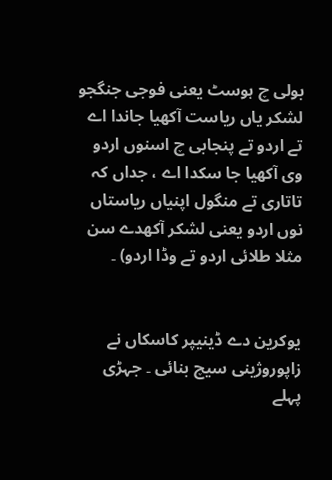بولی چ ہوسٹ یعنی فوجی جنگجو لشکر یاں ریاست آکھیا جاندا اے تے اردو تے پنجابی چ اسنوں اردو وی آکھیا جا سکدا اے ، جداں کہ تاتاری تے منگول اپنیاں ریاستاں نوں اردو یعنی لشکر آکھدے سن مثلا طلائی اردو تے وڈا اردو) ۔


یوکرین دے ڈینیپر کاسکاں نے زاپوروژینی سیچ بنائی ۔ جہڑی پہلے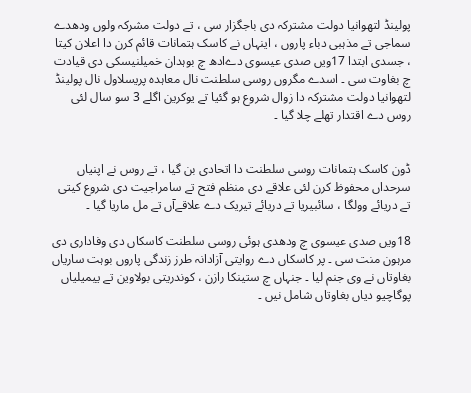پولینڈ لتھوانیا دولت مشترکہ دی باجگزار سی ، تے دولت مشرکہ ولوں ودھدے سماجی تے مذہبی دباء پاروں ، اینہاں نے کاسک ہتمانات قائم کرن دا اعلان کیتا ، جسدی ابتدا 17ویں صدی عیسوی دےادھ چ بوہدان خمیلنیسکی دی قیادت چ بغاوت سی ۔ اسدے مگروں روسی سلطنت نال معاہدہ پریسلاول نال پولینڈ لتھوانیا دولت مشترکہ دا زوال شروع ہو گئیا تے یوکرین اگلے 3 سو سال لئی روس دے اقتدار تھلے چلا گیا ۔


ڈون کاسک ہتمانات روسی سلطنت دا اتحادی بن گیا ، تے روس نے اپنیاں سرحداں محفوظ کرن لئی علاقے دی منظم فتح تے سامراجیت دی شروع کیتی تے دریائے وولگا ، سائبیریا تے دریائے تیریک دے علاقےآں تے مل ماریا گیا ۔

18ویں صدی عیسوی چ ودھدی ہوئی روسی سلطنت کاسکاں دی وفاداری دی مرہون منت سی ۔ پر کاسکاں دے روایتی آزادانہ طرز زندگی پاروں بوہت ساریاں بغاوتاں نے وی جنم لیا ۔ جنہاں چ ستینکا رازن ، کوندریتی بولاوین تے ییمیلیاں پوگاچیو دیاں بغاوتاں شامل نیں ۔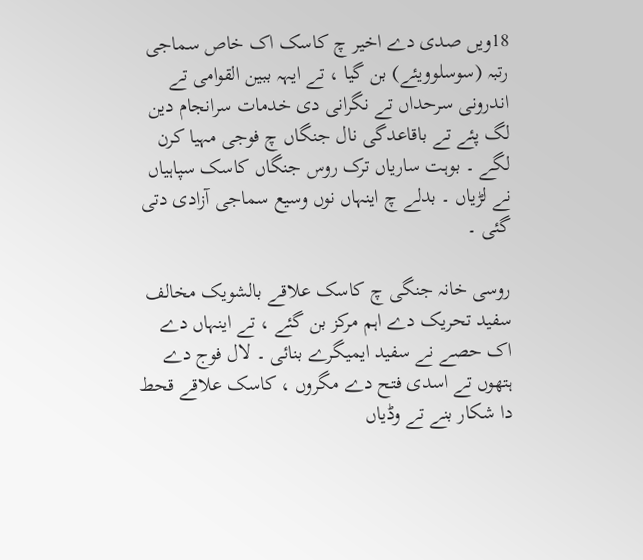18ویں صدی دے اخیر چ کاسک اک خاص سماجی رتبہ (سوسلوویئے) بن گیا ، تے ایہہ ببین القوامی تے اندرونی سرحداں تے نگرانی دی خدمات سرانجام دین لگ پئے تے باقاعدگی نال جنگاں چ فوجی مہیا کرن لگے ۔ بوہت ساریاں ترک روس جنگاں کاسک سپاہیاں نے لڑیاں ۔ بدلے چ اینہاں نوں وسیع سماجی آزادی دتی گئی ۔

روسی خانہ جنگی چ کاسک علاقے بالشویک مخالف سفید تحریک دے اہم مرکز بن گئے ، تے اینہاں دے اک حصے نے سفید ایمیگرے بنائی ۔ لال فوج دے ہتھوں تے اسدی فتح دے مگروں ، کاسک علاقے قحط دا شکار بنے تے وڈیاں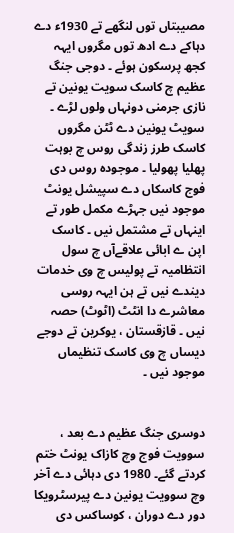مصیبتاں توں لنگھے تے 1930ء دے دہاکے دے ادھ توں مگروں ایہہ کجھ پرسکون ہوئے ۔ دوجی جنگ عظیم چ کاسک سویت یونین تے نازی جرمنی دونہاں ولوں لڑے ۔ سویٹ یونین دے ٹٹن مگروں کاسک طرز زندگی روس چ بوہت پھلیا پھولیا ۔ موجودہ روس دی فوج کاسکاں دے سپیشل یونٹ موجود نیں جہڑے مکمل طور تے اینہاں تے مشتمل نیں ۔ کاسک اپن ے ابائی علاقےآں چ سول انتظامیہ تے پولیس چ وی خدمات دیندے نیں تے ہن ایہہ روسی معاشرے دا انٹٹ (اٹوٹ) حصہ نیں ۔ قازقستان ، یوکرین تے دوجے دیساں چ وی کاسک تنظیماں موجود نیں ۔


دوسری جنگ عظیم دے بعد ، سوویت فوج وچ کازاک یونٹ ختم کردتے گئے۔ 1980 دی دہائی دے آخر وچ سوویت یونین دے پیرسٹرویکا دور دے دوران ، کوساکس دی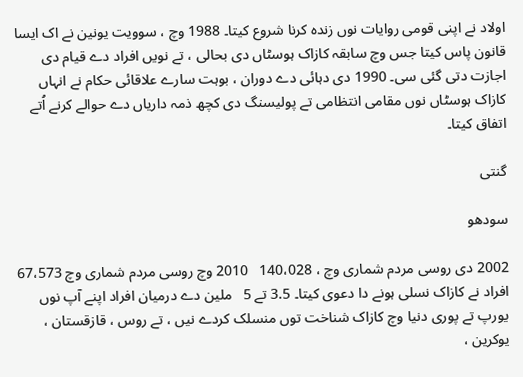اولاد نے اپنی قومی روایات نوں زندہ کرنا شروع کيتا۔ 1988 وچ ، سوویت یونین نے اک ایسا قانون پاس کيتا جس وچ سابقہ کازاک ہوسٹاں دی بحالی ، تے نويں افراد دے قیام دی اجازت دتی گئی سی۔ 1990 دی دہائی دے دوران ، بوہت سارے علاقائی حکام نے انہاں کازاک ہوسٹاں نوں مقامی انتظامی تے پولیسنگ دی کچھ ذمہ داریاں دے حوالے کرنے اُتے اتفاق کيتا۔

گنتی

سودھو

2002 دی روسی مردم شماری وچ ، 140،028   2010 وچ روسی مردم شماری وچ 67،573 افراد نے کازاک نسلی ہونے دا دعوی کيتا۔ 3.5 تے 5   ملین دے درمیان افراد اپنے آپ نوں یورپ تے پوری دنیا وچ کازاک شناخت توں منسلک کردے نيں ، تے روس ، قازقستان ، یوکرین ،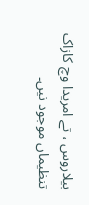بیلاروس ، تے امریدا وچ کازاک تنظیماں موجود نيں۔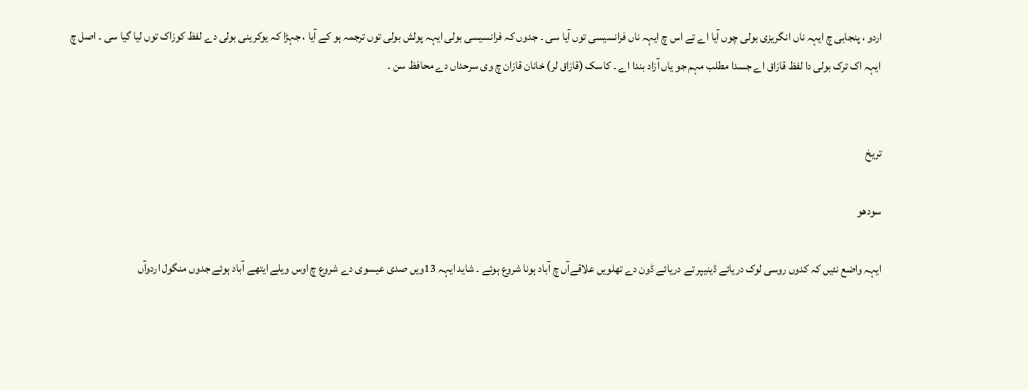اردو ، پنجابی چ ایہہ ناں انگریزی بولی چوں آیا اے تے اس چ ایہہ ناں فرانسیسی توں آیا سی ۔ جدوں کہ فرانسیسی بولی ایہہ پولش بولی توں ترجمہ ہو کے آیا ، جہڑا کہ یوکرینی بولی دے لفظ کوزاک توں لیا گیا سی ۔ اصل چ ایہہ اک ترک بولی دا لفظ قازاق اے جسدا مطلب مہم جو یاں آزاد بندا اے ۔ کاسک (قازاق لر) خانان قازان چ وی سرحداں دے محافظ سن ۔


تریخ

سودھو

ایہہ واضع نئیں کہ کدوں روسی لوک دریائے ڈینیپر تے دریائے ڈون دے تھلویں علاقےآں چ آباد ہونا شروع ہوئے ۔ شاید ایہہ 13ویں صدی عیسوی دے شروع چ اوس ویلے ایتھے آباد ہوئے جدوں منگول اردوآں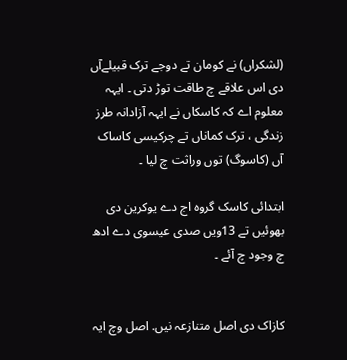(لشکراں) نے کومان تے دوجے ترک قبیلےآں دی اس علاقے چ طاقت توڑ دتی ۔ ایہہ معلوم اے کہ کاسکاں نے ایہہ آزادانہ طرز زندگی ، ترک کماناں تے چرکیسی کاساک آں (کاسوگ) توں وراثت چ لیا ۔

ابتدائی کاسک گروہ اج دے یوکرین دی بھوئیں تے 13ویں صدی عیسوی دے ادھ چ وجود چ آئے ۔


کازاک دی اصل متنازعہ نيں. اصل وچ ایہ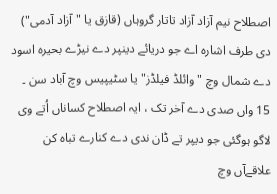اصطلاح نیم آزاد آزاد تاتار گروہاں (قازق یا "آزاد آدمی") دی طرف اشارہ اے جو دریائے دینپر دے نیڑے بحیرہ اسود دے شمال وچ "وائلڈ فیلڈز" یا سٹیپیس وچ آباد سن ۔ 15 واں صدی دے آخر تک ، ایہ اصطلاح کساناں اُتے وی لاگو ہوگئی جو دیپر تے ڈان ندی دے کنارے تباہ کن علاقےآں وچ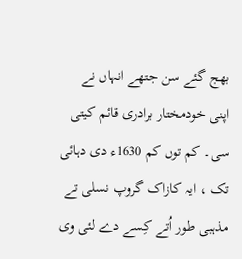بھج گئے سن جتھے انہاں نے اپنی خودمختار برادری قائم کيتی سی۔ کم توں کم 1630ء دی دہائی تک ، ایہ کازاک گروپ نسلی تے مذہبی طور اُتے کِسے دے لئی وی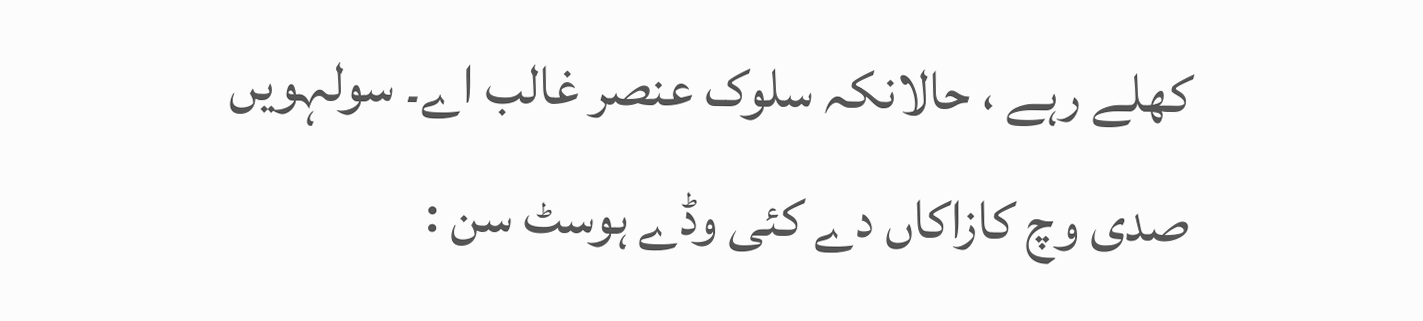کھلے رہے ، حالانکہ سلوک عنصر غالب اے۔ سولہويں صدی وچ کازاکاں دے کئی وڈے ہوسٹ سن :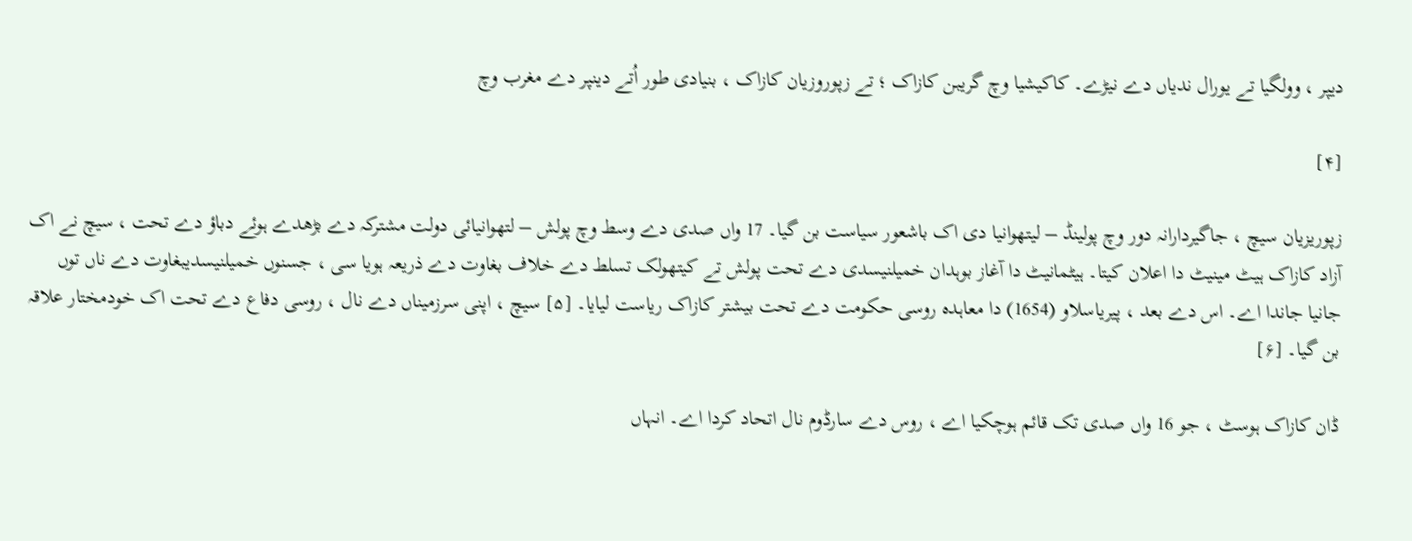دیپر ، وولگیا تے یورال ندیاں دے نیڑے۔ کاکیشیا وچ گریبن کازاک ؛ تے زپوروزیان کازاک ، بنیادی طور اُتے دینپر دے مغرب وچ

[۴]

زپوریزیان سیچ ، جاگیردارانہ دور وچ پولینڈ – لیتھوانیا دی اک باشعور سیاست بن گیا۔ 17 واں صدی دے وسط وچ پولش – لتھوانیائی دولت مشترکہ دے بڑھدے ہوئے دباؤ دے تحت ، سیچ نے اک آزاد کازاک ہیٹ مینیٹ دا اعلان کيتا۔ ہیٹمانیٹ دا آغاز بوہدان خمیلنیسدی دے تحت پولش تے کیتھولک تسلط دے خلاف بغاوت دے ذریعہ ہويا سی ، جسنوں خمیلنیسدیبغاوت دے ناں توں جانیا جاندا اے۔ اس دے بعد ، پیریاسلاو (1654) دا معاہدہ روسی حکومت دے تحت بیشتر کازاک ریاست لیایا۔ [۵] سیچ ، اپنی سرزمیناں دے نال ، روسی دفاع دے تحت اک خودمختار علاقہ بن گیا۔ [۶]

ڈان کازاک ہوسٹ ، جو 16 واں صدی تک قائم ہوچکيا اے ، روس دے سارڈوم نال اتحاد کردا اے۔ انہاں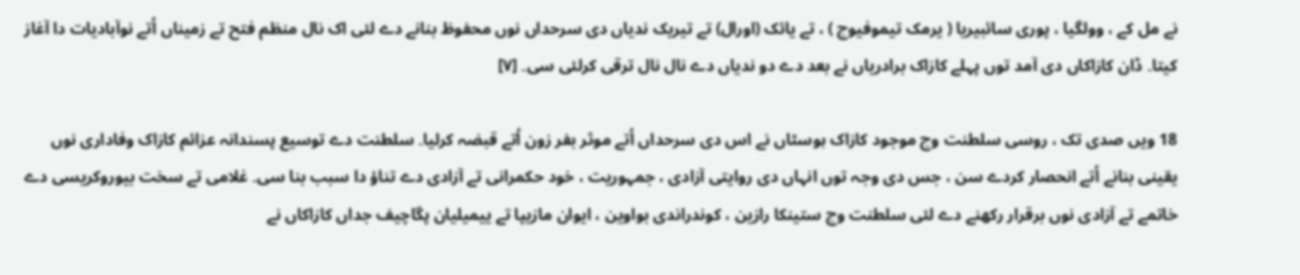نے مل کے ، وولگیا ، پوری سائبیریا ( یرمک تیموفیوچ ) ، تے یائک (اورال) تے تیریک ندیاں دی سرحداں نوں محفوظ بنانے دے لئی اک نال منظم فتح تے زمیناں اُتے نوآبادیات دا آغاز کيتا۔ ڈان کازاکاں دی آمد توں پہلے کازاک برادریاں نے بعد دے دو ندیاں دے نال نال ترقی کرلئی سی۔ [۷]

18 ویں صدی تک ، روسی سلطنت وچ موجود کازاک ہوسٹاں نے اس دی سرحداں اُتے موثر بفر زون اُتے قبضہ کرلیا۔ سلطنت دے توسیع پسندانہ عزائم کازاک وفاداری نوں یقینی بنانے اُتے انحصار کردے سن ، جس دی وجہ توں انہاں دی روايتی آزادی ، جمہوریت ، خود حکمرانی تے آزادی دے تناؤ دا سبب بنا سی۔ غلامی تے سخت بیوروکریسی دے خاتمے تے آزادی نوں برقرار رکھنے دے لئی سلطنت وچ ستینکا رازین ، کوندراندی بواوین ، ایوان مازیپا تے ییمیلیان پگاچیف جداں کازاکاں نے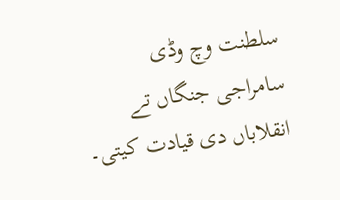سلطنت وچ وڈی سامراجی جنگاں تے انقلاباں دی قیادت کيتی۔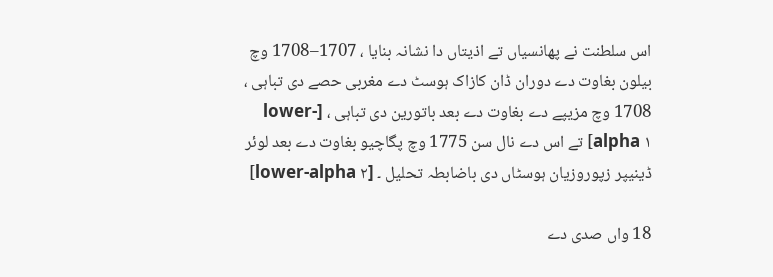اس سلطنت نے پھانسیاں تے اذیتاں دا نشانہ بنایا ، 1707–1708 وچ بیلون بغاوت دے دوران ڈان کازاک ہوسٹ دے مغربی حصے دی تباہی ، 1708 وچ مزیپے دے بغاوت دے بعد باتورین دی تباہی ، [lower-alpha ۱] تے اس دے نال سن 1775 وچ پگاچیو بغاوت دے بعد لوئر ڈینیپر زپوروزیان ہوسٹاں دی باضابطہ تحلیل ۔ [lower-alpha ۲]

18 واں صدی دے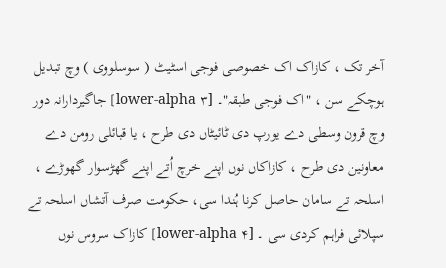آخر تک ، کازاک اک خصوصی فوجی اسٹیٹ ( سوسلووی ) وچ تبدیل ہوچکے سن ، "اک فوجی طبقہ"۔ [lower-alpha ۳] جاگیردارانہ دور وچ قرون وسطی دے یورپ دی ٹائیٹاں دی طرح ، یا قبائلی رومن دے معاونین دی طرح ، کازاکاں نوں اپنے خرچ اُتے اپنے گھڑسوار گھوڑے ، اسلحہ تے سامان حاصل کرنا ہُندا سی، حکومت صرف آتشاں اسلحہ تے سپلائی فراہم کردی سی ۔ [lower-alpha ۴] کازاک سروس نوں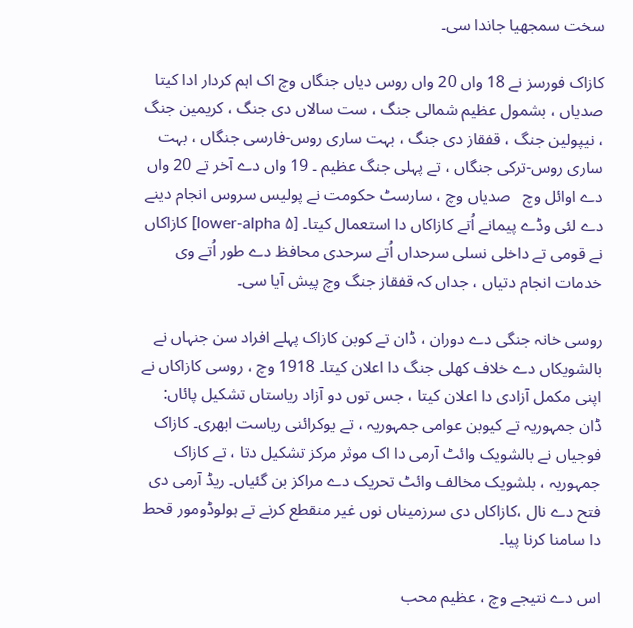سخت سمجھیا جاندا سی۔

کازاک فورسز نے 18 واں 20 واں روس دیاں جنگاں وچ اک اہم کردار ادا کيتا   صدیاں ، بشمول عظیم شمالی جنگ ، ست سالاں دی جنگ ، کریمین جنگ ، نیپولین جنگ ، قفقاز دی جنگ ، بہت ساری روس-فارسی جنگاں ، بہت ساری روس-ترکی جنگاں ، تے پہلی جنگ عظیم ۔ 19 واں دے آخر تے 20 واں دے اوائل وچ   صدیاں وچ ، سارسٹ حکومت نے پولیس سروس انجام دینے دے لئی وڈے پیمانے اُتے کازاکاں دا استعمال کيتا۔ [lower-alpha ۵] کازاکاں نے قومی تے داخلی نسلی سرحداں اُتے سرحدی محافظ دے طور اُتے وی خدمات انجام دتیاں ، جداں کہ قفقاز جنگ وچ پیش آیا سی۔

روسی خانہ جنگی دے دوران ، ڈان تے کوبن کازاک پہلے افراد سن جنہاں نے بالشویکاں دے خلاف کھلی جنگ دا اعلان کيتا۔ 1918 وچ ، روسی کازاکاں نے اپنی مکمل آزادی دا اعلان کيتا ، جس توں دو آزاد ریاستاں تشکیل پائاں: ڈان جمہوریہ تے کیوبن عوامی جمہوریہ ، تے یوکرائنی ریاست ابھری۔ کازاک فوجیاں نے بالشویک وائٹ آرمی دا اک موثر مرکز تشکیل دتا ، تے کازاک جمہوریہ ، بلشویک مخالف وائٹ تحریک دے مراکز بن گئياں۔ ریڈ آرمی دی فتح دے نال ،کازاکاں دی سرزمیناں نوں غیر منقطع کرنے تے ہولوڈومور قحط دا سامنا کرنا پيا۔

اس دے نتیجے وچ ، عظیم محب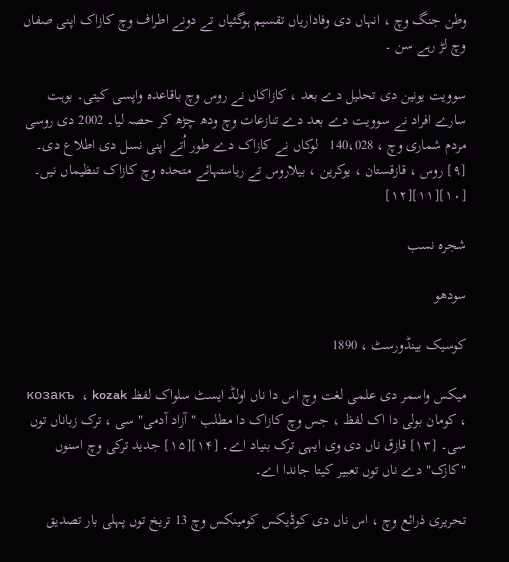وطن جنگ وچ ، انہاں دی وفاداریاں تقسیم ہوگئياں تے دونے اطراف وچ کازاک اپنی صفاں وچ لڑ رہے سن ۔

سوویت یونین دی تحلیل دے بعد ، کازاکاں نے روس وچ باقاعدہ واپسی کيتی۔ بوہت سارے افراد نے سوویت دے بعد دے تنازعات وچ ودھ چڑھ کر حصہ لیا۔ 2002 دی روسی مردم شماری وچ ، 140،028   لوکاں نے کازاک دے طور اُتے اپنی نسل دی اطلاع دی۔ [۹] روس ، قازقستان ، یوکرین ، بیلاروس تے ریاستہائے متحدہ وچ کازاک تنظیماں نيں۔ [۱۰][۱۱][۱۲]

شجرہ نسب

سودھو

کوسیک بینڈورسٹ ، 1890

میکس واسمر دی علمی لغت وچ اس دا ناں اولڈ ایسٹ سلواک لفظ козакъ ، kozak ، کومان بولی دا اک لفظ ، جس وچ کازاک دا مطلب "آزاد آدمی" سی ، ترک زباناں توں سی۔ [۱۳] قازق ناں دی وی ایہی ترک بنیاد اے۔ [۱۴][۱۵] جدید ترکی وچ اسنوں "کازک" دے ناں توں تعبیر کيتا جاندا اے۔

تحریری ذرائع وچ ، اس ناں دی کوڈیکس کومینکس وچ 13 تریخ توں پہلی بار تصدیق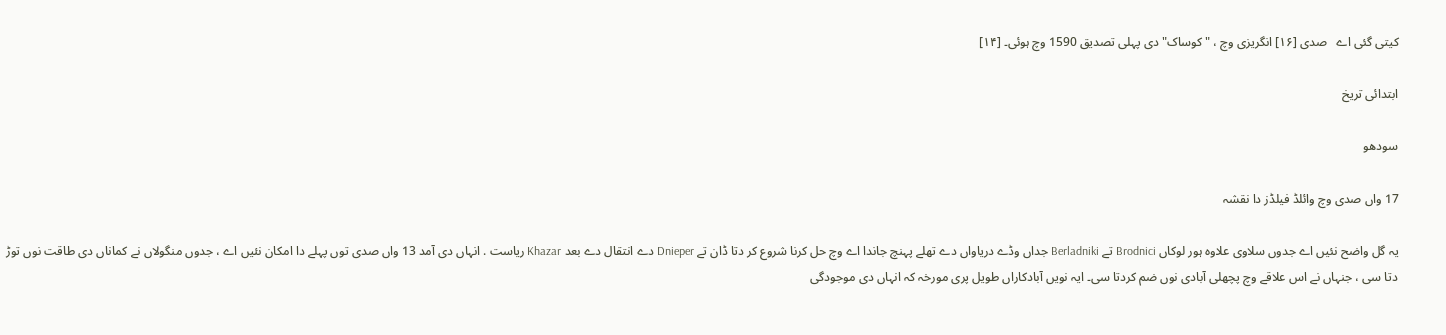کيتی گئی اے   صدی [۱۶] انگریزی وچ ، "کوساک" دی پہلی تصدیق 1590 وچ ہوئی۔ [۱۴]

ابتدائی تریخ

سودھو

17 واں صدی وچ وائلڈ فیلڈز دا نقشہ

یہ گل واضح نئيں اے جدوں سلاوی علاوہ ہور لوکاں Brodnici تے Berladniki جداں وڈے دریاواں دے تھلے پہنچ جاندا اے وچ حل کرنا شروع کر دتا ڈان تے Dnieper دے انتقال دے بعد Khazar ریاست . انہاں دی آمد 13 واں صدی توں پہلے دا امکان نئيں اے ، جدوں منگولاں نے کماناں دی طاقت نوں توڑ دتا سی ، جنہاں نے اس علاقے وچ پچھلی آبادی نوں ضم کردتا سی۔ ایہ نويں آبادکاراں طویل پری مورخہ کہ انہاں دی موجودگی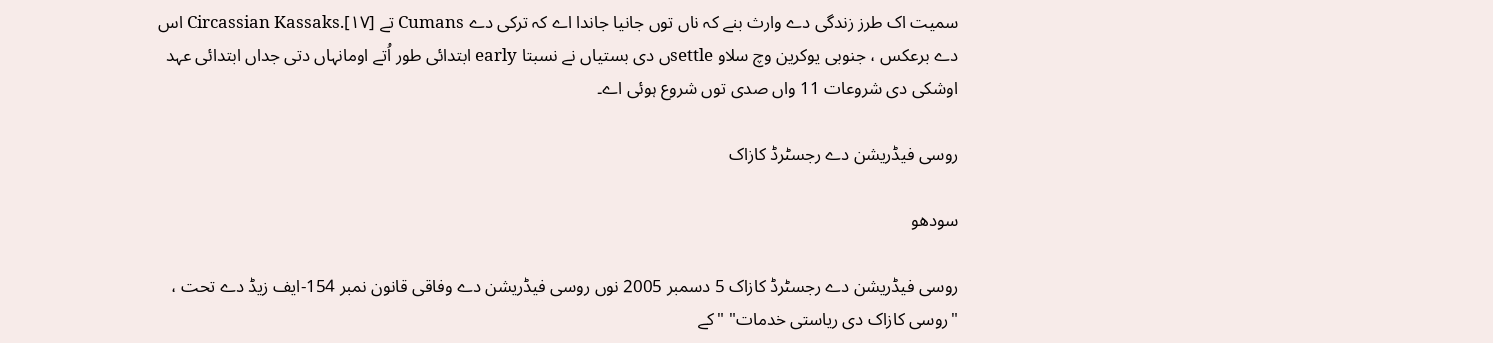سمیت اک طرز زندگی دے وارث بنے کہ ناں توں جانیا جاندا اے کہ ترکی دے Cumans تے Circassian Kassaks.[۱۷] اس دے برعکس ، جنوبی یوکرین وچ سلاو settleں دی بستیاں نے نسبتا early ابتدائی طور اُتے اومانہاں دتی جداں ابتدائی عہد اوشکی دی شروعات 11 واں صدی توں شروع ہوئی اے۔

روسی فیڈریشن دے رجسٹرڈ کازاک

سودھو

روسی فیڈریشن دے رجسٹرڈ کازاک 5 دسمبر 2005 نوں روسی فیڈریشن دے وفاقی قانون نمبر 154-ایف زیڈ دے تحت ، "روسی کازاک دی ریاستی خدمات" "کے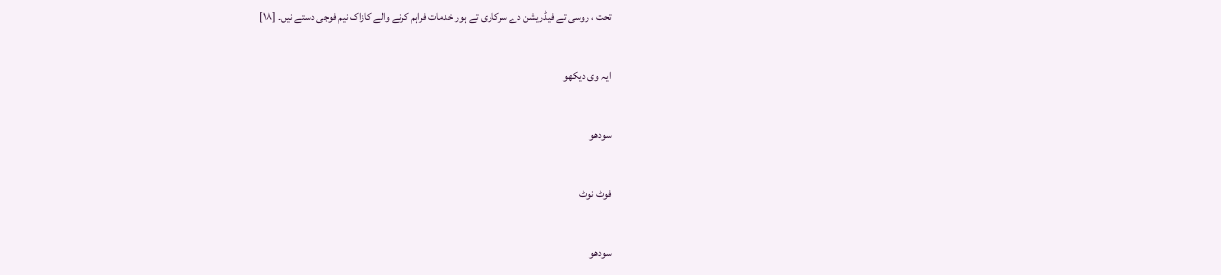تحت ، روسی تے فیڈریشن دے سرکاری تے ہور خدمات فراہم کرنے والے کازاک نیم فوجی دستے نيں۔ [۱۸]

ایہ وی دیکھو

سودھو

فوٹ نوٹ

سودھو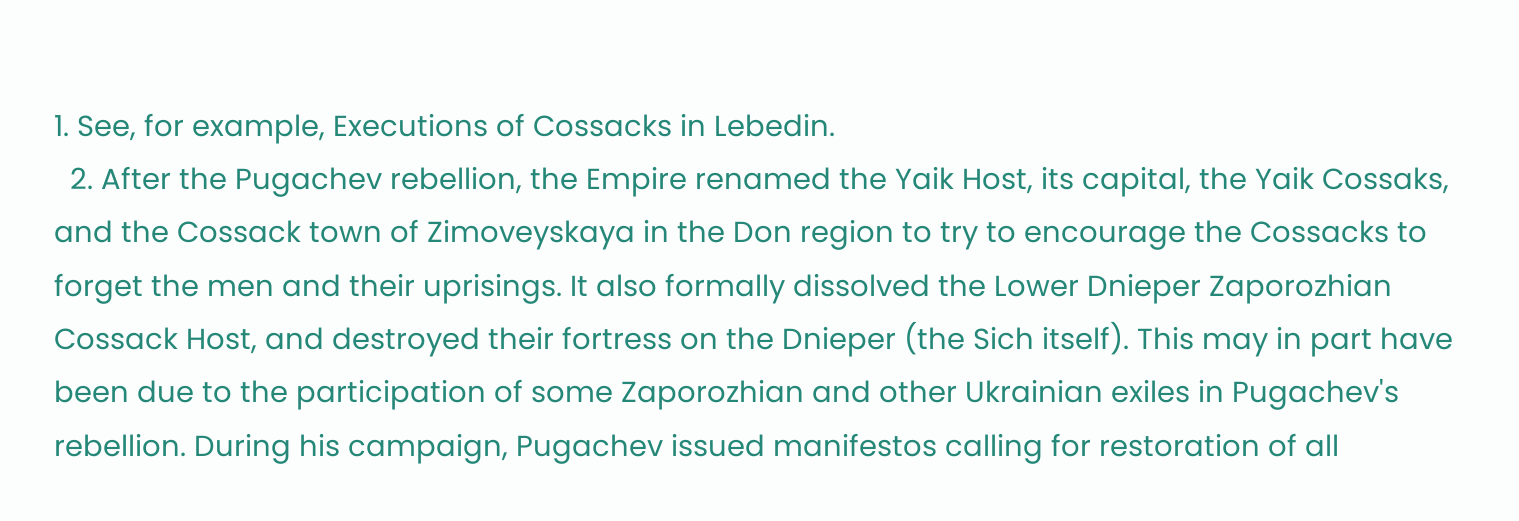1. See, for example, Executions of Cossacks in Lebedin.
  2. After the Pugachev rebellion, the Empire renamed the Yaik Host, its capital, the Yaik Cossaks, and the Cossack town of Zimoveyskaya in the Don region to try to encourage the Cossacks to forget the men and their uprisings. It also formally dissolved the Lower Dnieper Zaporozhian Cossack Host, and destroyed their fortress on the Dnieper (the Sich itself). This may in part have been due to the participation of some Zaporozhian and other Ukrainian exiles in Pugachev's rebellion. During his campaign, Pugachev issued manifestos calling for restoration of all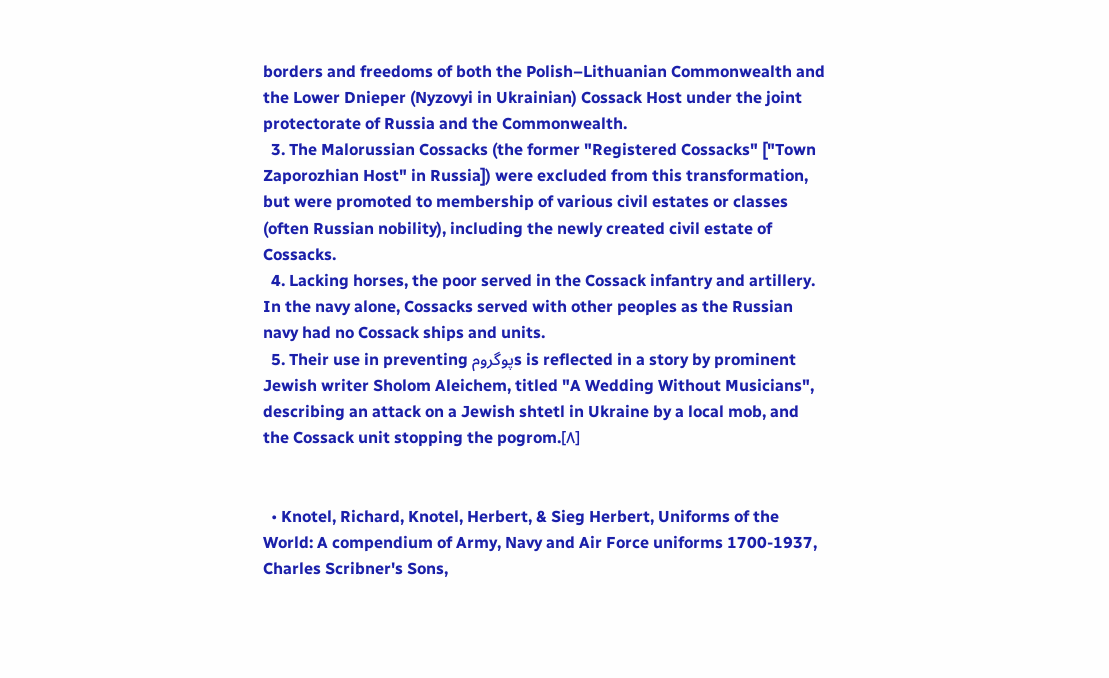borders and freedoms of both the Polish–Lithuanian Commonwealth and the Lower Dnieper (Nyzovyi in Ukrainian) Cossack Host under the joint protectorate of Russia and the Commonwealth.
  3. The Malorussian Cossacks (the former "Registered Cossacks" ["Town Zaporozhian Host" in Russia]) were excluded from this transformation, but were promoted to membership of various civil estates or classes (often Russian nobility), including the newly created civil estate of Cossacks.
  4. Lacking horses, the poor served in the Cossack infantry and artillery. In the navy alone, Cossacks served with other peoples as the Russian navy had no Cossack ships and units.
  5. Their use in preventing پوگرومs is reflected in a story by prominent Jewish writer Sholom Aleichem, titled "A Wedding Without Musicians", describing an attack on a Jewish shtetl in Ukraine by a local mob, and the Cossack unit stopping the pogrom.[۸]


  • Knotel, Richard, Knotel, Herbert, & Sieg Herbert, Uniforms of the World: A compendium of Army, Navy and Air Force uniforms 1700-1937, Charles Scribner's Sons,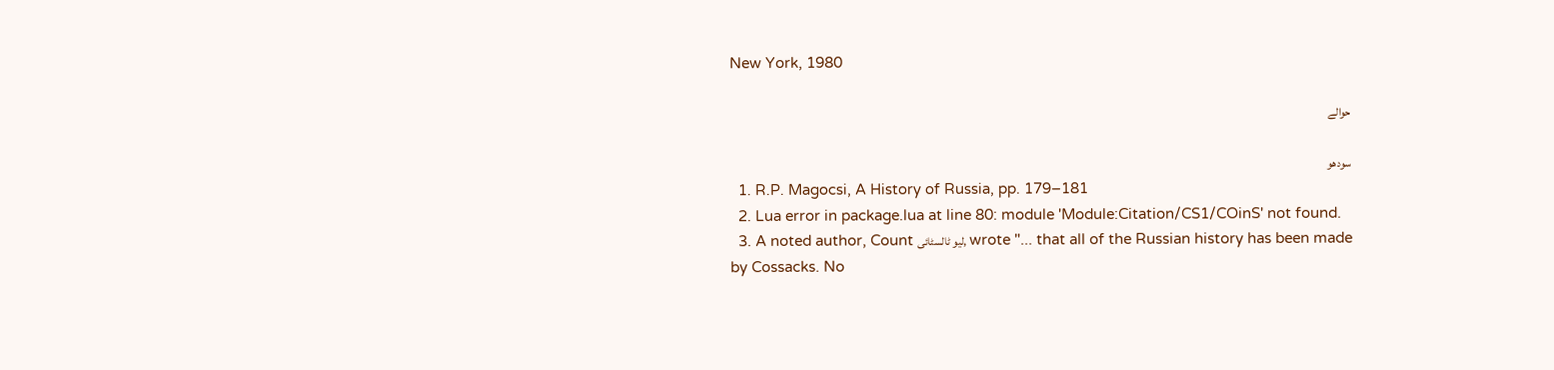New York, 1980

حوالے

سودھو
  1. R.P. Magocsi, A History of Russia, pp. 179–181
  2. Lua error in package.lua at line 80: module 'Module:Citation/CS1/COinS' not found.
  3. A noted author, Count لیو ٹالسٹائی, wrote "... that all of the Russian history has been made by Cossacks. No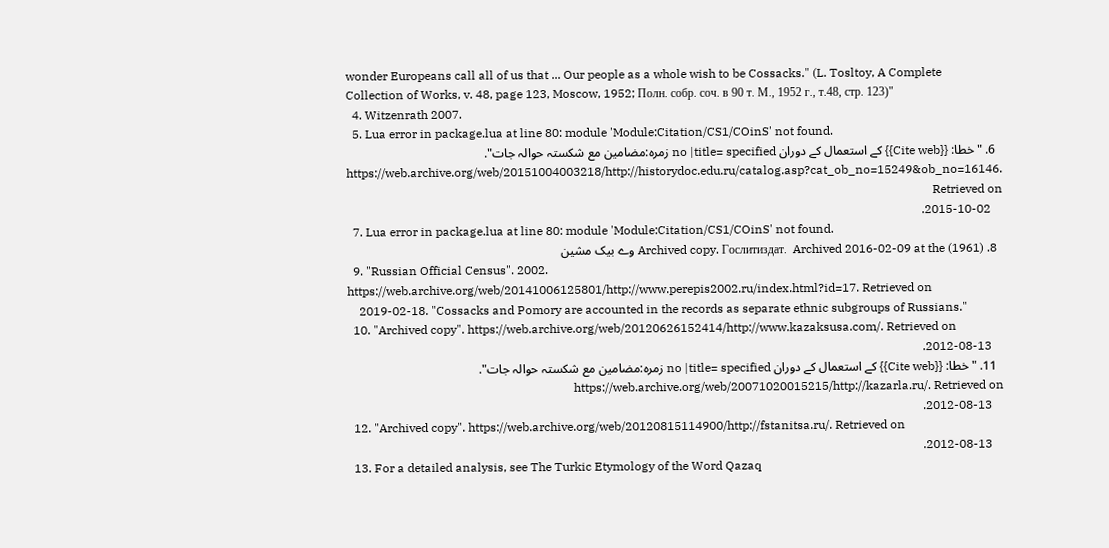wonder Europeans call all of us that ... Our people as a whole wish to be Cossacks." (L. Tosltoy, A Complete Collection of Works, v. 48, page 123, Moscow, 1952; Полн. собр. соч. в 90 т. М., 1952 г., т.48, стр. 123)"
  4. Witzenrath 2007.
  5. Lua error in package.lua at line 80: module 'Module:Citation/CS1/COinS' not found.
  6. "خطا: {{Cite web}} کے استعمال کے دوران no |title= specified زمرہ:مضامین مع شکستہ حوالہ جات". https://web.archive.org/web/20151004003218/http://historydoc.edu.ru/catalog.asp?cat_ob_no=15249&ob_no=16146. Retrieved on
    2015-10-02.
  7. Lua error in package.lua at line 80: module 'Module:Citation/CS1/COinS' not found.
  8. (1961) Archived copy. Гослитиздат.  Archived 2016-02-09 at the وے بیک مشین
  9. "Russian Official Census". 2002. https://web.archive.org/web/20141006125801/http://www.perepis2002.ru/index.html?id=17. Retrieved on
    2019-02-18. "Cossacks and Pomory are accounted in the records as separate ethnic subgroups of Russians."
  10. "Archived copy". https://web.archive.org/web/20120626152414/http://www.kazaksusa.com/. Retrieved on
    2012-08-13.
  11. "خطا: {{Cite web}} کے استعمال کے دوران no |title= specified زمرہ:مضامین مع شکستہ حوالہ جات". https://web.archive.org/web/20071020015215/http://kazarla.ru/. Retrieved on
    2012-08-13.
  12. "Archived copy". https://web.archive.org/web/20120815114900/http://fstanitsa.ru/. Retrieved on
    2012-08-13.
  13. For a detailed analysis, see The Turkic Etymology of the Word Qazaq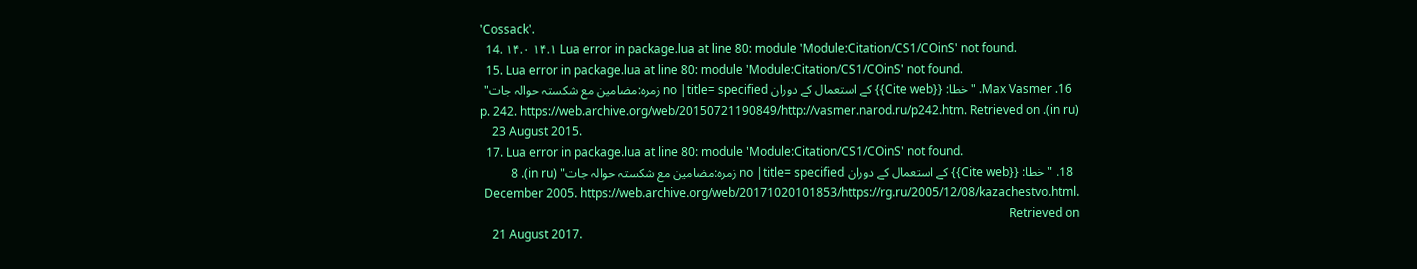'Cossack'.
  14. ۱۴.۰ ۱۴.۱ Lua error in package.lua at line 80: module 'Module:Citation/CS1/COinS' not found.
  15. Lua error in package.lua at line 80: module 'Module:Citation/CS1/COinS' not found.
  16. Max Vasmer. "خطا: {{Cite web}} کے استعمال کے دوران no |title= specified زمرہ:مضامین مع شکستہ حوالہ جات" (in ru). p. 242. https://web.archive.org/web/20150721190849/http://vasmer.narod.ru/p242.htm. Retrieved on
    23 August 2015.
  17. Lua error in package.lua at line 80: module 'Module:Citation/CS1/COinS' not found.
  18. "خطا: {{Cite web}} کے استعمال کے دوران no |title= specified زمرہ:مضامین مع شکستہ حوالہ جات" (in ru). 8 December 2005. https://web.archive.org/web/20171020101853/https://rg.ru/2005/12/08/kazachestvo.html. Retrieved on
    21 August 2017.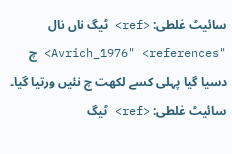سائیٹ غلطی: <ref> ٹیگ ناں نال "Avrich_1976" <references> چ دسیا گیا پہلی کسے لکھت چ نئیں ورتیا گیا۔
سائیٹ غلطی: <ref> ٹیگ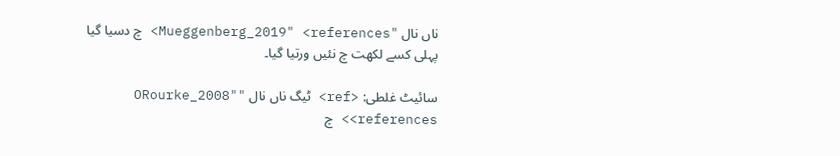ناں نال "Mueggenberg_2019" <references> چ دسیا گیا پہلی کسے لکھت چ نئیں ورتیا گیا۔

سائیٹ غلطی: <ref> ٹیگ ناں نال "ORourke_2008" <references> چ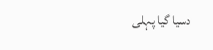دسیا گیا پہلی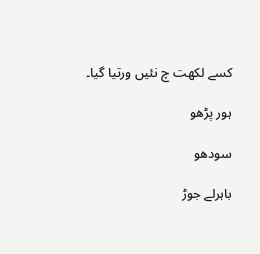کسے لکھت چ نئیں ورتیا گیا۔

ہور پڑھو

سودھو

باہرلے جوڑ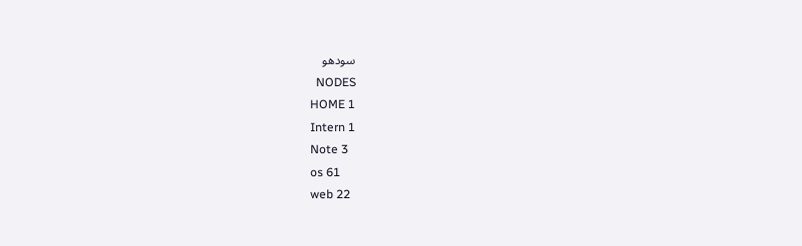سودھو
  NODES
HOME 1
Intern 1
Note 3
os 61
web 22